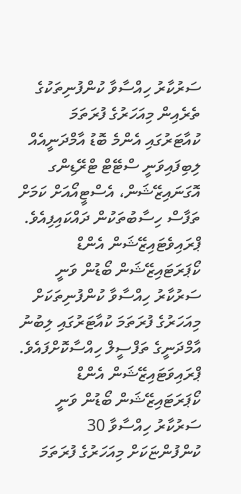ސަރުކާރު ހިއްސާވާ ކުންފުނިތަކުގެ ތެރެއިން މިއަހަރުގެ ފުރަތަމަ ކުއާޓަރުގައި އެންމެ ބޮޑު އާމްދަނީއެއް ލިބިފައިވަނީ ސްޓޭޓް ޓްރޭޑިންގ އޮގަނައިޒޭޝަން، އެސްޓީއޯއަށް ކަމަށް ތަފާސް ހިސާބުތަކުން ދައްކައިފިއެވެ. ޕްރައިވެޓައިޒޭޝަން އެންޑް ކޯޕަރަޓައިޒޭޝަން ބޯޑުން ވަނީ ސަރުކާރު ހިއްސާވާ ކުންފުނިތަކަށް މިއަހަރުގެ ފުރަތަމަ ކުއާޓަރުގައި ލިބުނު އާމްދަނީގެ ތަފްސީލް ހިއްސާކޮށްފައެވެ.
ޕްރައިވަޓައިޒޭޝަން އެންޑް ކޯޕަރަޓައިޒޭޝަން ބޯޑުން ވަނީ ސަރުކާރު ހިއްސާވާ 30 ކުންފުންޏަކަށް މިއަހަރުގެ ފުރަތަމަ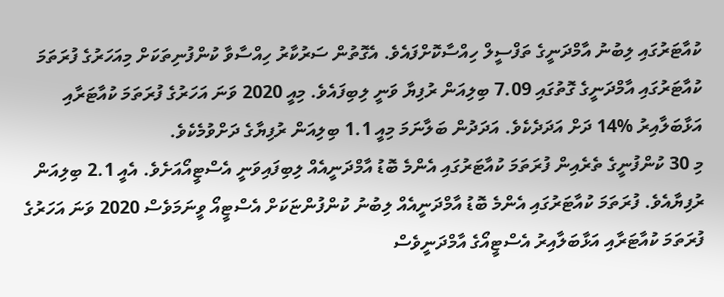ކުއާޓަރުގައި ލިބުނު އާމްދަނީގެ ތަފްސީލް ހިއްސާކޮށްފައެވެ. އެގޮތުން ސަރުކާރު ހިއްސާވާ ކުންފުނިތަކަށް މިއަހަރުގެ ފުރަތަމަ ކުއާޓަރުގައި އާމްދަނީގެ ގޮތުގައި 7.09 ބިލިއަން ރުފިޔާ ވަނީ ލިބިފައެވެ. މިއީ 2020 ވަނަ އަހަރުގެ ފުރަތަމަ ކުއާޓަރާއި އަޅާބަލާއިރު %14 ދަށް އަދަދެކެވެ. އަދަދުން ބަލާނަމަ މިއީ 1.1 ބިލިއަން ރުފިޔާގެ ދަށްވުމެކެވެ.
މި 30 ކުންފުނީގެ ތެރެއިން ފުރަތަމަ ކުއާޓަރުގައި އެންމެ ބޮޑު އާމްދަނީއެއް ލިބިފައިވަނީ އެސްޓީއޯއަށެވެ. އެއީ 2.1 ބިލިއަން ރުފިޔާއެވެ. ފުރަތަމަ ކުއާޓަރުގައި އެންމެ ބޮޑު އާމްދަނީއެއް ލިބުނު ކުންފުންޏަކަށް އެސްޓީއޯ ވީނަމަވެސް 2020 ވަނަ އަހަރުގެ ފުރަތަމަ ކުއާޓަރާއި އަޅާބަލާއިރު އެސްޓީއޯގެ އާމްދަނީވެސް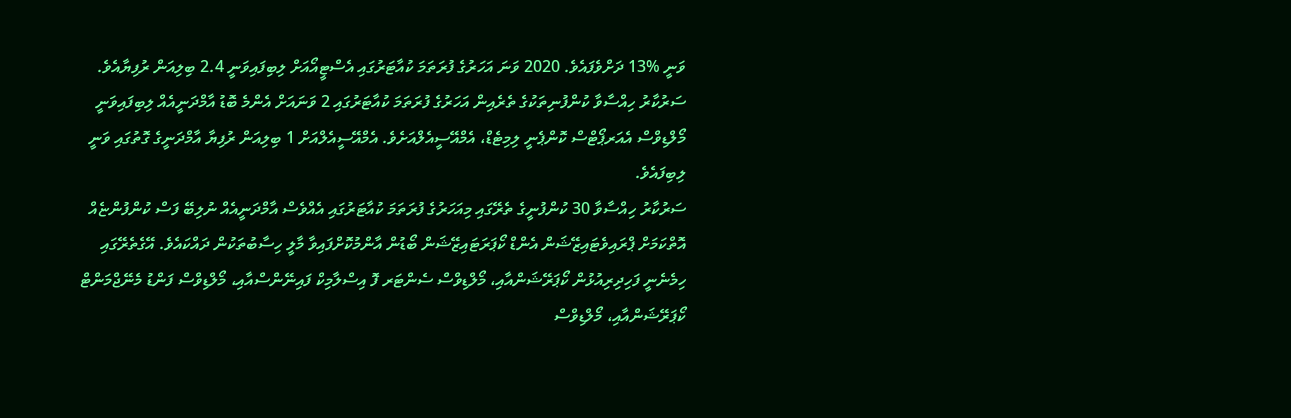ވަނީ %13 ދަށްވެފައެވެ. 2020 ވަނަ އަހަރުގެ ފުރަތަމަ ކުއާޓަރުގައި އެސްޓީއޯއަށް ލިބިފައިވަނީ 2.4 ބިލިއަން ރުފިޔާއެވެ.
ސަރުކާރު ހިއްސާވާ ކުންފުނިތަކުގެ ތެރެއިން އަހަރުގެ ފުރަތަމަ ކުއާޓަރުގައި 2 ވަނައަށް އެންމެ ބޮޑު އާމްދަނީއެއް ލިބިފައިވަނީ މޯލްޑިވްސް އެއަރޕޯޓްސް ކޮންޕެނީ ލިމިޓެޑް، އެމްއޭސީއެލްއަށެވެ. އެމްއޭސީއެލްއަށް 1 ބިލިއަން ރުފިޔާ އާމްދަނީގެ ގޮތުގައި ވަނީ ލިބިފައެވެ.
ސަރުކާރު ހިއްސާވާ 30 ކުންފުނީގެ ތެރޭގައި މިއަހަރުގެ ފުރަތަމަ ކުއާޓަރުގައި އެއްވެސް އާމްދަނީއެއް ނުލިބޭ ފަސް ކުންފުންޏެއް އޮތްކަމަށް ޕްރައިވެޓައިޒޭޝަން އެންޑް ކޯޕަރަޓައިޒޭޝަން ބޯޑުން އާންމުކޮށްފައިވާ މާލީ ހިސާބުތަކުން ދައްކައެވެ. އޭގެތެރޭގައި ހިމެނެނީ ފަހިދިރިއުޅުން ކޯޕަރޭޝަންއާއި، މޯލްޑިވްސް ސެންޓަރ ފޮ އިސްލާމިކް ފައިނޭންސްއާއި، މޯލްޑިވްސް ފަންޑު މެނޭޖްމަންޓް ކޯޕަރޭޝަންއާއި، މޯލްޑިވްސް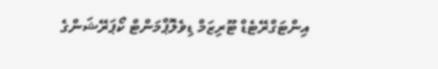އިންޓަގްރޭޓެޑް ޓޫރިޒަމް ޑިވެލޮޕްމަންޓް ކޯޕަރޭޝަންގެ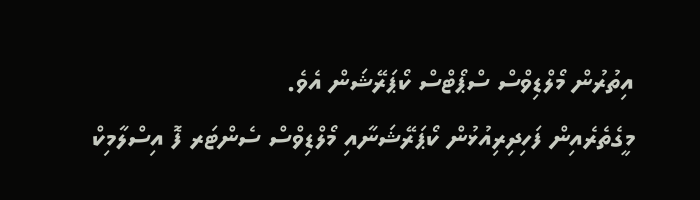އިތުރުން މޯލްޑިވްސް ސްޕޯޓްސް ކޯޕަރޭޝަން އެވެ.
މީގެތެރެއިން ފަހިދިރިއުޅުން ކޯޕަރޭޝަނާއި މޯލްޑިވްސް ސެންޓަރ ފޮ އިސްލާމިކް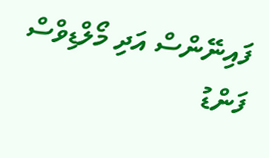ފައިނޭންސް އަދި މޯލްޑިވްސް ފަންޑު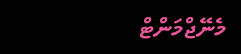މެނޭޖްމަންޓް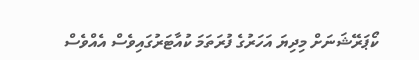ކޯޕަރޭޝަނަށް މިދިޔަ އަހަރުގެ ފުރަތަމަ ކުއާޓަރުގައިވެސް އެއްވެސް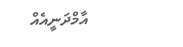އާމްދަނީއެއް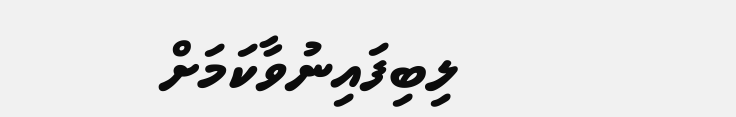ލިބިފައިނުވާކަމަށް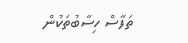ތަފާސް ހިސާބުތަކުން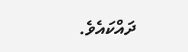ދައްކައެވެ.